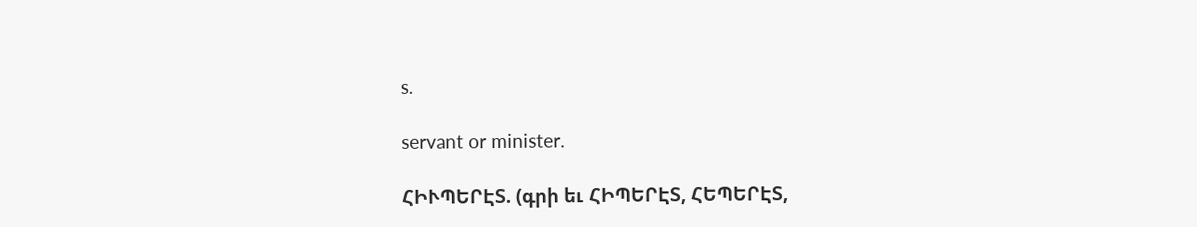s.

servant or minister.

ՀԻՒՊԵՐԷՏ. (գրի եւ ՀԻՊԵՐԷՏ, ՀԵՊԵՐԷՏ,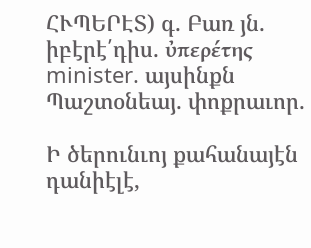ՀՒՊԵՐԷՏ) գ. Բառ յն. իբէրէ՛դիս. ὐπερέτης minister. այսինքն Պաշտօնեայ. փոքրաւոր.

Ի ծերունւոյ քահանայէն դանիէլէ,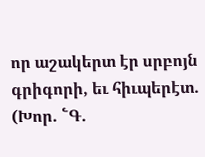որ աշակերտ էր սրբոյն գրիգորի, եւ հիւպերէտ. (Խոր. ՟Գ.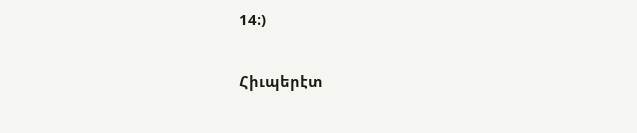14։)

Հիւպերէտ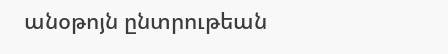անօթոյն ընտրութեան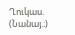Ղուկաս. (Նանայ.։)